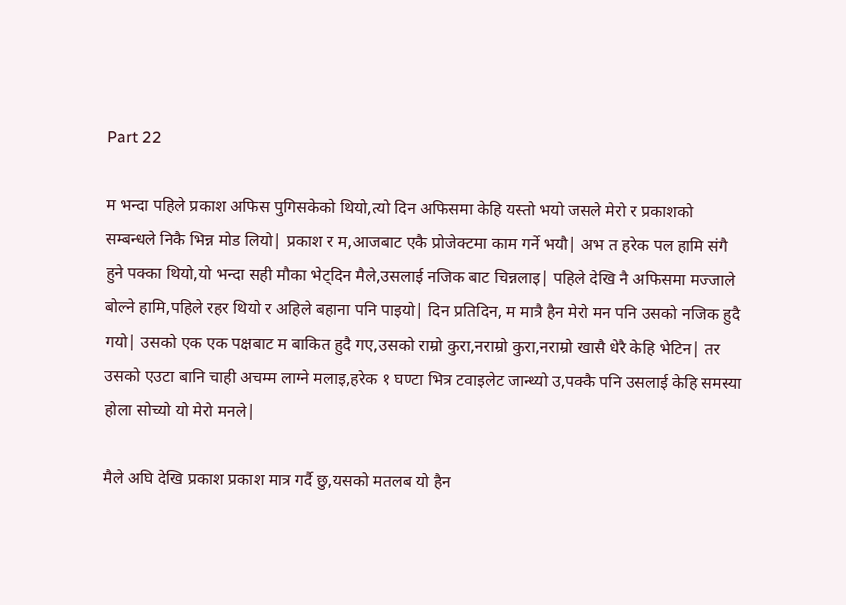Part 22

म भन्दा पहिले प्रकाश अफिस पुगिसकेको थियो,त्यो दिन अफिसमा केहि यस्तो भयो जसले मेरो र प्रकाशको सम्बन्धले निकै भिन्न मोड लियो| प्रकाश र म,आजबाट एकै प्रोजेक्टमा काम गर्ने भयौ| अभ त हरेक पल हामि संगै हुने पक्का थियो,यो भन्दा सही मौका भेट्दिन मैले,उसलाई नजिक बाट चिन्नलाइ| पहिले देखि नै अफिसमा मज्जाले बोल्ने हामि,पहिले रहर थियो र अहिले बहाना पनि पाइयो| दिन प्रतिदिन, म मात्रै हैन मेरो मन पनि उसको नजिक हुदै गयो| उसको एक एक पक्षबाट म बाकित हुदै गए,उसको राम्रो कुरा,नराम्रो कुरा,नराम्रो खासै धेरै केहि भेटिन| तर उसको एउटा बानि चाही अचम्म लाग्ने मलाइ,हरेक १ घण्टा भित्र टवाइलेट जान्थ्यो उ,पक्कै पनि उसलाई केहि समस्या होला सोच्यो यो मेरो मनले|

मैले अघि देखि प्रकाश प्रकाश मात्र गर्दै छु,यसको मतलब यो हैन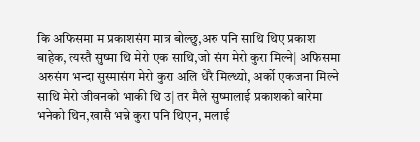कि अफिसमा म प्रकाशसंग मात्र बोल्छु,अरु पनि साथि थिए प्रकाश बाहेक, त्यस्तै सुष्मा थि मेरो एक साथि,जो संग मेरो कुरा मिल्ने| अफिसमा अरुसंग भन्दा सुस्मासंग मेरो कुरा अलि धेरै मिल्थ्यो, अर्को एकजना मिल्ने साथि मेरो जीवनको भाकी थि उ| तर मैले सुष्मालाई प्रकाशको बारेमा भनेको थिन,खासै भन्ने कुरा पनि थिएन, मलाई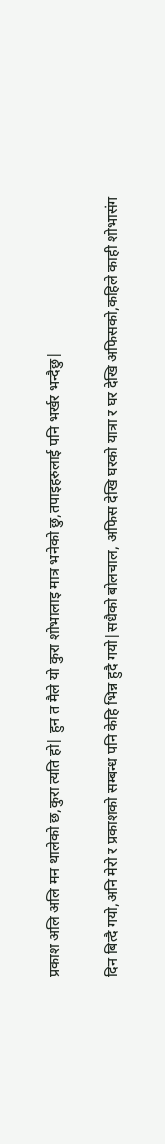प्रकाश अलि अलि मन थालेको छ,कुरा त्यति हो| हुन त मैले यो कुरा शोभालाइ मात्र भनेको छु,तपाइहरुलाई पनि भर्खर भन्दैछु|

दिन बित्दै गयो,अनि मेरो र प्रकाशको सम्बन्ध पनि केहि भिन्न हुदै गयो|सधैको बोलचाल, अफिस देखि घरको यात्रा र घर देखि अफिसको,कहिले काही शोभासंग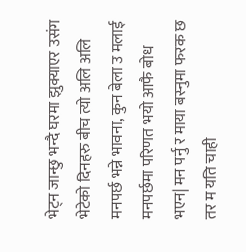भेट्न जान्छु भन्दै घरमा झुक्याएर उसंग भेटेको दिनहरु बीच त्यो अलि अलि मनपर्छ भन्ने भावना, कुन बेला उ मलाई मनपर्छमा परिणत भयो आफै बोध भएन| मन पर्नु र माया बस्नुमा फरक छ तर म यति चाही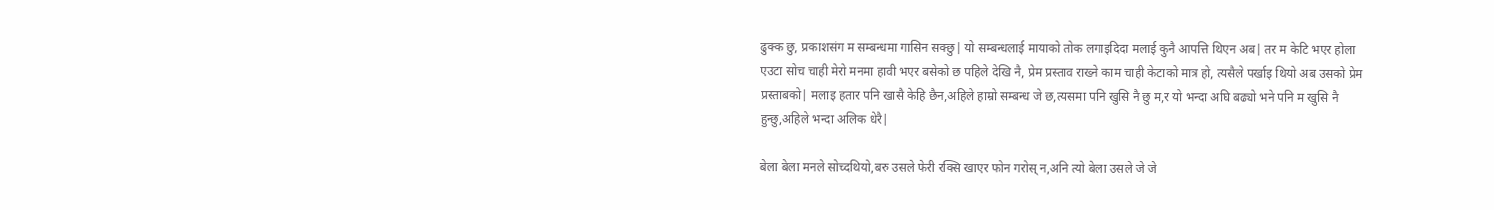ढुक्क छु, प्रकाशसंग म सम्बन्धमा गासिन सक्छु| यो सम्बन्धलाई मायाको तोक लगाइदिदा मलाई कुनै आपत्ति थिएन अब| तर म केटि भएर होला एउटा सोच चाही मेरो मनमा हावी भएर बसेको छ पहिले देखि नै, प्रेम प्रस्ताव राख्ने काम चाही केटाको मात्र हो, त्यसैले पर्खाइ थियो अब उसको प्रेम प्रस्ताबको| मलाइ हतार पनि खासै केहि छैन,अहिले हाम्रो सम्बन्ध जे छ,त्यसमा पनि खुसि नै छु म,र यो भन्दा अघि बढ्यो भने पनि म खुसि नै हुन्छु,अहिले भन्दा अलिक धेरै|

बेला बेला मनले सोच्दथियो,बरु उसले फेरी रक्सि खाएर फोन गरोस् न,अनि त्यो बेला उसले जे जे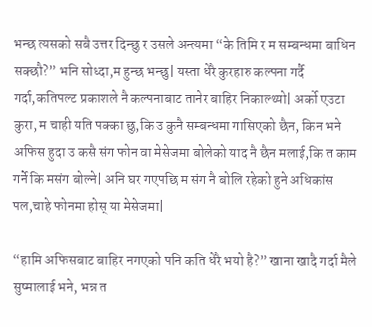भन्छ त्यसको सबै उत्तर दिन्छु र उसले अन्त्यमा “के तिमि र म सम्बन्धमा बाधिन सक्छौ?” भनि सोध्दा,म हुन्छ भन्छु| यस्ता धेरै कुरहारु कल्पना गर्दै गर्दा,कतिपल्ट प्रकाशले नै कल्पनाबाट तानेर बाहिर निकाल्थ्यो| अर्को एउटा कुरा, म चाही यति पक्का छु,कि उ कुनै सम्बन्धमा गासिएको छैन, किन भने अफिस हुदा उ कसै संग फोन वा मेसेजमा बोलेको याद नै छैन मलाई,कि त काम गर्ने कि मसंग बोल्ने| अनि घर गएपछि म संग नै बोलि रहेको हुने अधिकांस पल,चाहे फोनमा होस् या मेसेजमा|

“हामि अफिसबाट बाहिर नगएको पनि कति धेरै भयो है?” खाना खादै गर्दा मैले सुष्मालाई भने, भन्न त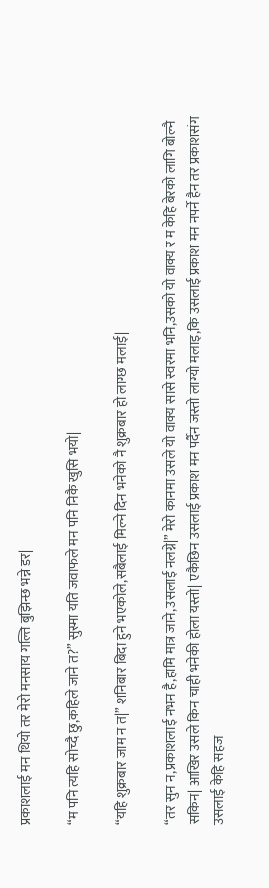प्रकाशलाई मन थियो तर मेरो मनसाय गल्ति बुझिन्छ भन्ने डर|

“म पनि त्यहि सोच्दै छु,कहिले जाने त?” सुस्मा यति जवाफले मन पनि निकै खुसि भयो|

“यहि शुक्रबार जाम न त|” शनिबार बिदा हुने भएकोले,सबैलाई मिल्ने दिन भनेको नै शुक्रबार हो लाग्छ मलाई|

“तर सुन न,प्रकाशलाई नभन है,हामि मात्र जाने,उसलाई नलग्ने|” मेरो कानमा उसले यो वाक्य सासे स्वरमा भनि,उसको यो वाक्य र म केहि बेरको लागि बोल्नै सकिन| आखिर उसले किन चाही भनेकी होला यस्तो| एकैछिन उसलाई प्रकाश मन पर्दैन जस्तो लाग्यो मलाइ,कि उसलाई प्रकाश मन नपर्ने हैन तर प्रकाशसंग उसलाई केहि सहज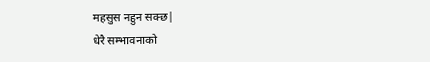महसुस नहुन सक्छ|
धेरै सम्भावनाको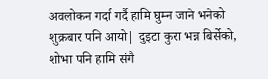अवलोकन गर्दा गर्दै हामि घुम्न जाने भनेको शुक्रबार पनि आयो| दुइटा कुरा भन्न बिर्सेको, शोभा पनि हामि संगै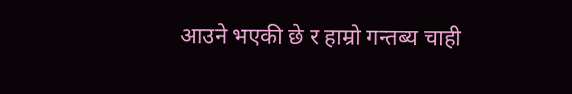आउने भएकी छे र हाम्रो गन्तब्य चाही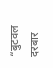“बुटवल दरबार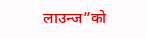लाउन्ज”को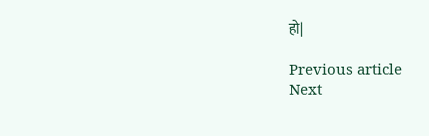हो|

Previous article
Next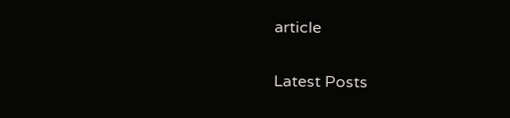article

Latest Posts